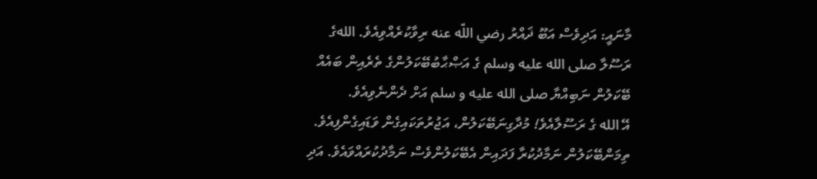މާނައީ: އަދިވެސް އަބޫ ޛައްރު رضي اللّه عنه ރިވާކުރެއްވިއެވެ. اللهގެ ރަސޫލާ صلى الله عليه وسلم ގެ އަޞްޙާބުބޭކަލުންގެ ތެރެއިން ބައެއް ބޭކަލުން ނަބިއްޔާ صلى الله عليه و سلم އަށް ދެންނެވިއެވެ.
އޭ الله ގެ ރަސޫލާއެވެ! މުދާގިނަބޭކަލުން، އަޖުރުތަކައިގެން ވަޑައިގެންފިއެވެ. ތިމަންބޭކަލުން ނަމާދުކުރާ ފަދައިން އެބޭކަލުންވެސް ނަމާދުކުރައްވައެވެ. އަދި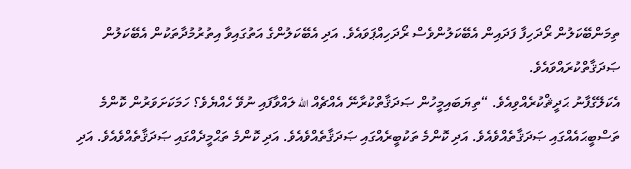ތިމަންބޭކަލުން ރޯދަހިފާ ފަދައިން އެބޭކަލުންވެސް ރޯދަހިއްޕަވައެވެ. އަދި އެބޭކަލުންގެ އަތުގައިވާ އިތުރުމުދާތަކުން އެބޭކަލުން ޞަދަޤާތްކުރައްވައެވެ.
އެކަލޭގެފާނު ޙަދީޘްކުރެއްވިއެވެ. “ތިޔަބައިމީހުން ޞަދަޤާތްކުރާނޭ އެއްޗެއް الله ލައްވާފައި ނުވޭ ހެއްޔެވެ؟ ހަމަކަށަވަރުން ކޮންމެ ތަސްބީޙައެއްގައި ޞަދަޤާތެއްވެއެވެ. އަދި ކޮންމެ ތަކުބީރެއްގައި ޞަދަޤާތެއްވެއެވެ. އަދި ކޮންމެ ތަޙްމީދެއްގައި ޞަދަޤާތެއްވެއެވެ. އަދި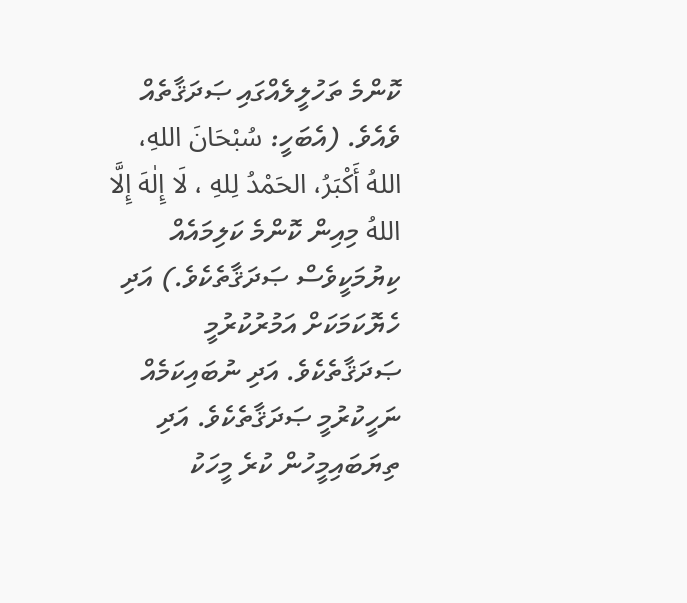ކޮންމެ ތަހުލީލެއްގައި ޞަދަޤާތެއް ވެއެވެ. (އެބަހީ: سُبْحَانَ اللهِ، اللهُ أَكْبَرُ، الحَمْدُ لِلهِ ، لَا إِلٰهَ إِلَّا اللهُ މިއިން ކޮންމެ ކަލިމައެއް ކިޔުމަކީވެސް ޞަދަޤާތެކެވެ.) އަދި ހެޔޮކަމަކަށް އަމުރުކުރުމީ ޞަދަޤާތެކެވެ. އަދި ނުބައިކަމެއް ނަހީކުރުމީ ޞަދަޤާތެކެވެ. އަދި ތިޔަބައިމީހުން ކުރެ މީހަކު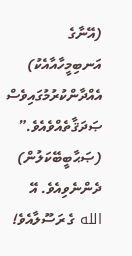(އޭނާގެ އަނބިމީހާއާއެކު) އެއްދާންކުރުމުގައިވެސް ޞަދަޤާތެއްވެއެވެ.”
(ޞަޙާބީބޭކަލުން) ދެންނެވިއެވެ. އޭ الله ގެ ރަސޫލާއެވެ!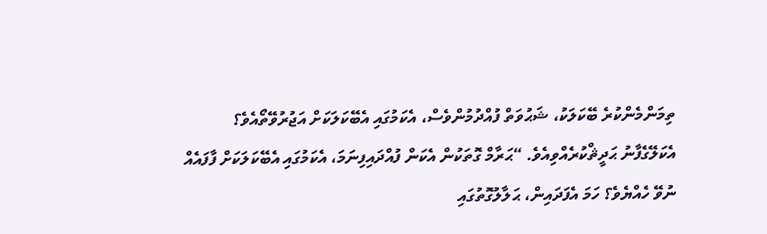ތިމަންމެންކުރެ ބޭކަލަކު، ޝަޙުވަތް ފުއްދުމުންވެސް، އެކަމުގައި އެބޭކަލަކަށް އަޖުރުވޭތޯއެވެ؟
އެކަލޭގެފާނު ޙަދީޘްކުރެއްވިއެވެ. “ޙަރާމް ގޮތަކުން އެކަން ފުއްދައިފިނަމަ، އެކަމުގައި އެބޭކަލަކަށް ފާފައެއް ނުވޭ ހެއްޔެވެ؟ ހަމަ އެފަދައިން، ޙަލާލުގޮތުގައި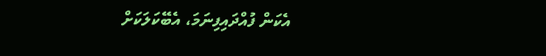އެކަން ފުއްދައިފިނަމަ، އެބޭކަލަކަށް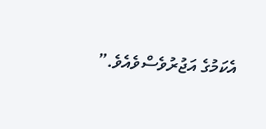އެކަމުގެ އަޖުރުވެސްވެއެވެ.”